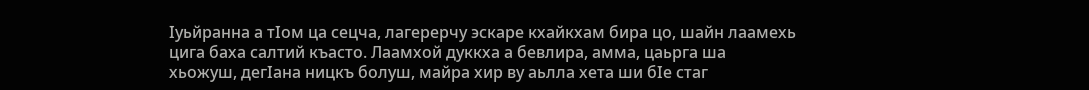Ӏуьйранна а тӏом ца сецча, лагерерчу эскаре кхайкхам бира цо, шайн лаамехь цига баха салтий къасто. Лаамхой дуккха а бевлира, амма, цаьрга ша хьожуш, дегӏана ницкъ болуш, майра хир ву аьлла хета ши бӏе стаг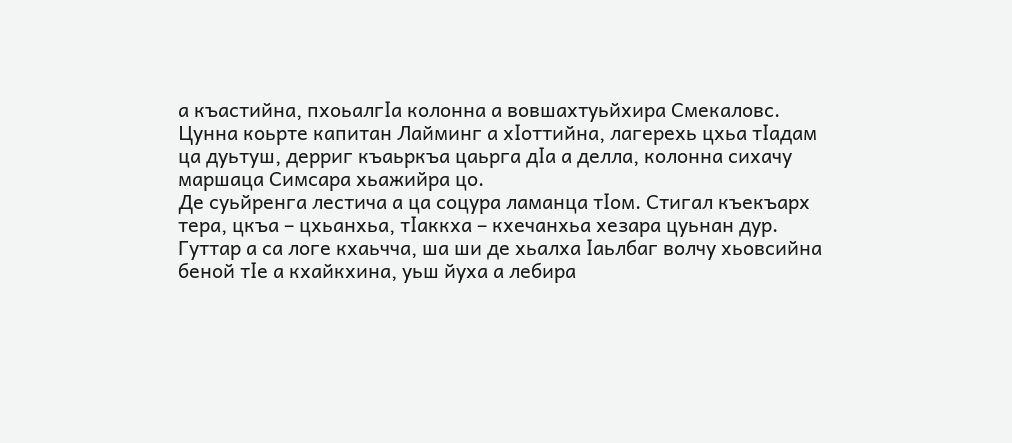а къастийна, пхоьалгӏа колонна а вовшахтуьйхира Смекаловс. Цунна коьрте капитан Лайминг а хӏоттийна, лагерехь цхьа тӏадам ца дуьтуш, дерриг къаьркъа цаьрга дӏа а делла, колонна сихачу маршаца Симсара хьажийра цо.
Де суьйренга лестича а ца соцура ламанца тӏом. Стигал къекъарх тера, цкъа – цхьанхьа, тӏаккха – кхечанхьа хезара цуьнан дур. Гуттар а са логе кхаьчча, ша ши де хьалха ӏаьлбаг волчу хьовсийна беной тӏе а кхайкхина, уьш йуха а лебира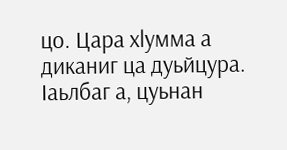цо. Цара хӏумма а диканиг ца дуьйцура. Ӏаьлбаг а, цуьнан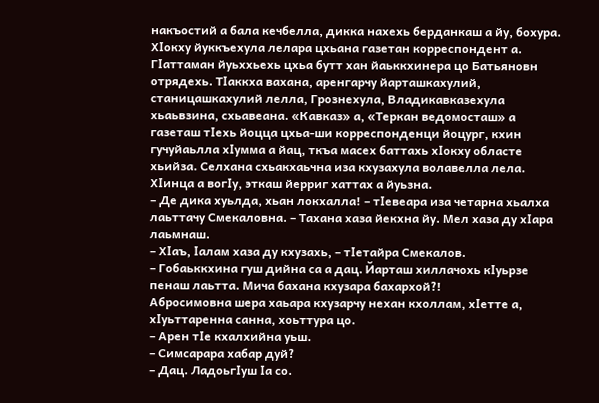накъостий а бала кечбелла, дикка нахехь берданкаш а йу, бохура.
Хӏокху йуккъехула лелара цхьана газетан корреспондент а. Гӏаттаман йуьххьехь цхьа бутт хан йаьккхинера цо Батьяновн отрядехь. Тӏаккха вахана, аренгарчу йарташкахулий, станицашкахулий лелла, Грознехула, Владикавказехула хьаьвзина, схьавеана. «Кавказ» а, «Теркан ведомосташ» а газеташ тӏехь йоцца цхьа-ши корреспонденци йоцург, кхин гучуйаьлла хӏумма а йац, ткъа масех баттахь хӏокху областе хьийза. Селхана схьакхаьчна иза кхузахула волавелла лела. Хӏинца а вогӏу, эткаш йерриг хаттах а йуьзна.
– Де дика хуьлда, хьан локхалла! – тӏевеара иза четарна хьалха лаьттачу Смекаловна. – Тахана хаза йекхна йу. Мел хаза ду хӏара лаьмнаш.
– Хӏаъ, ӏалам хаза ду кхузахь, – тӏетайра Смекалов.
– Гобаьккхина гуш дийна са а дац. Йарташ хиллачохь кӏуьрзе пенаш лаьтта. Мича бахана кхузара бахархой?!
Абросимовна шера хаьара кхузарчу нехан кхоллам, хӏетте а, хӏуьттаренна санна, хоьттура цо.
– Арен тӏе кхалхийна уьш.
– Симсарара хабар дуй?
– Дац. Ладоьгӏуш ӏа со.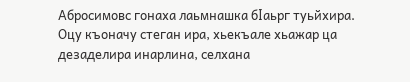Абросимовс гонаха лаьмнашка бӏаьрг туьйхира. Оцу къоначу стеган ира, хьекъале хьажар ца дезаделира инарлина, селхана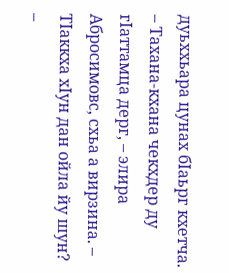дуьххьара цунах бӏаьрг кхетча.
– Тахана-кхана чекхдер ду гӏаттамца дерг, – элира Абросимовс, схьа а вирзина. – Тӏаккха хӏун дан ойла йу шун?
–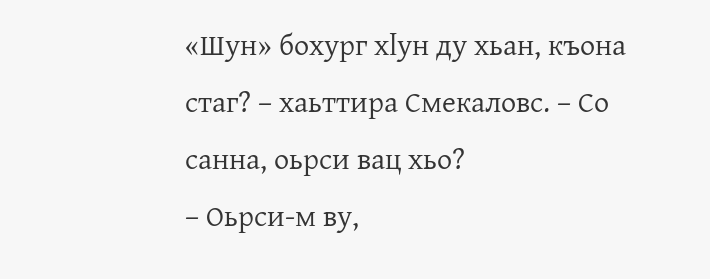«Шун» бохург хӏун ду хьан, къона стаг? – хаьттира Смекаловс. – Со санна, оьрси вац хьо?
– Оьрси-м ву,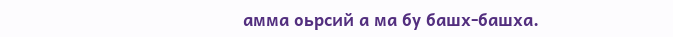амма оьрсий а ма бу башх-башха.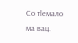Со тӏемало ма вац.